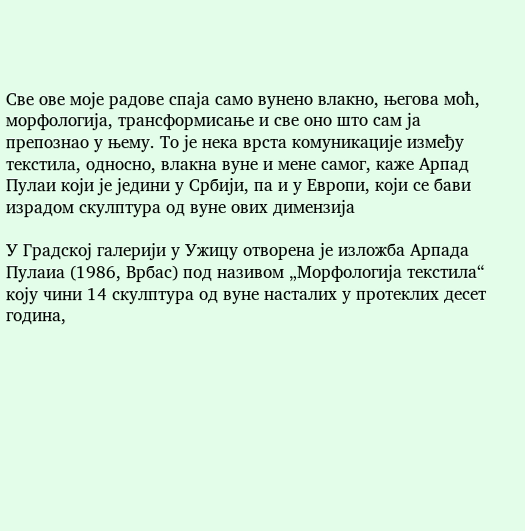Све ове моје радове спаја само вунено влакно, његова моћ, морфологија, трансформисање и све оно што сам ја препознао у њему. То је нека врста комуникације између текстила, односно, влакна вуне и мене самог, каже Арпад Пулаи који је једини у Србији, па и у Европи, који се бави израдом скулптура од вуне ових димензија

У Градској галерији у Ужицу отворена је изложба Арпада Пулаиа (1986, Врбас) под називом „Морфологија текстила“ коју чини 14 скулптура од вуне насталих у протеклих десет година,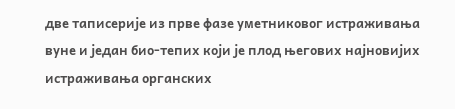две таписерије из прве фазе уметниковог истраживања вуне и један био-тепих који је плод његових најновијих истраживања органских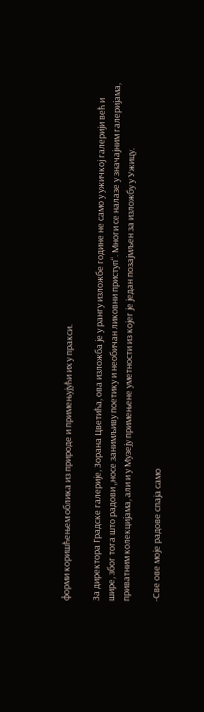форми коришћењем облика из природе и примењујући их у пракси.

За директора Градске галерије, Зорана Цветића, ова изложба је у рангу изложбе године не само у ужичкој галерији већ и шире, због тога што радови „носе занимљиву поетику и необичан ликовни приступ“. Многи се налазе у значајним галеријама, приватним колекцијама, али и у Музеју примењене уметности из којег је један позајмљен за изложбу у Ужицу.

-Све ове моје радове спаја само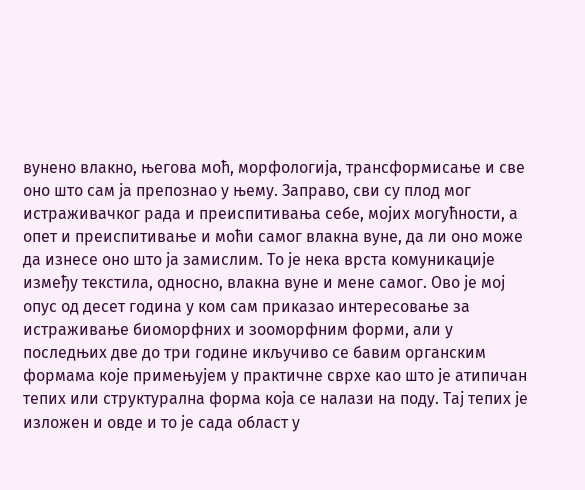вунено влакно, његова моћ, морфологија, трансформисање и све оно што сам ја препознао у њему. Заправо, сви су плод мог истраживачког рада и преиспитивања себе, мојих могућности, а опет и преиспитивање и моћи самог влакна вуне, да ли оно може да изнесе оно што ја замислим. То је нека врста комуникације између текстила, односно, влакна вуне и мене самог. Ово је мој опус од десет година у ком сам приказао интересовање за истраживање биоморфних и зооморфним форми, али у последњих две до три године икључиво се бавим органским формама које примењујем у практичне сврхе као што је атипичан тепих или структурална форма која се налази на поду. Тај тепих је изложен и овде и то је сада област у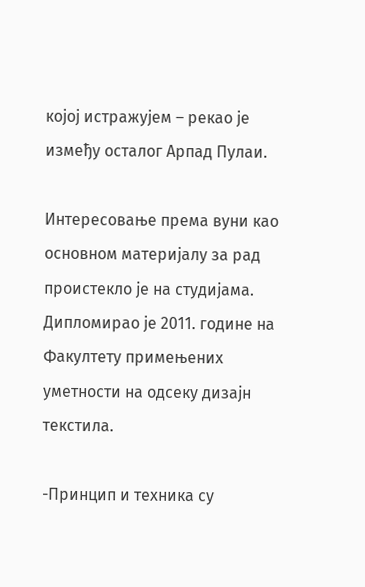којој истражујем – рекао је између осталог Арпад Пулаи.

Интересовање према вуни као основном материјалу за рад проистекло је на студијама. Дипломирао је 2011. године на Факултету примењених уметности на одсеку дизајн текстила.

-Принцип и техника су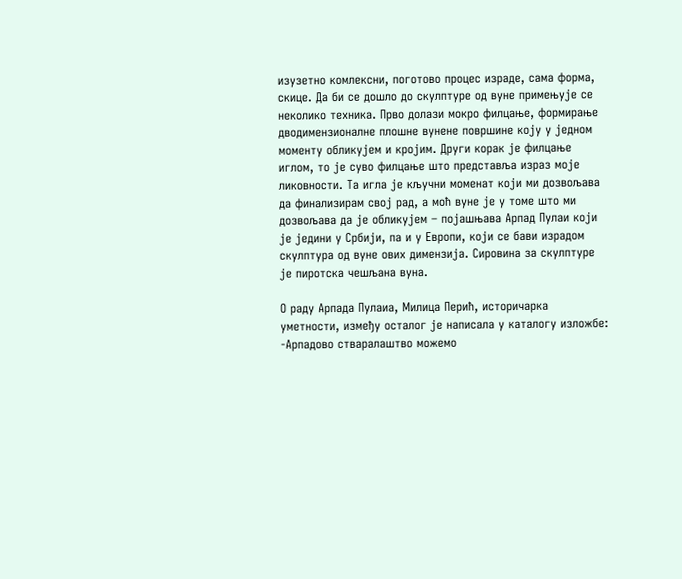изузетно комлексни, поготово процес израде, сама форма, скице. Да би се дошло до скулптуре од вуне примењује се неколико техника. Прво долази мокро филцање, формирање дводимензионалне плошне вунене површине коју у једном моменту обликујем и кројим. Други корак је филцање иглом, то је суво филцање што представља израз моје ликовности. Та игла је кључни моменат који ми дозвољава да финализирам свој рад, а моћ вуне је у томе што ми дозвољава да је обликујем – појашњава Арпад Пулаи који је једини у Србији, па и у Европи, који се бави израдом скулптура од вуне ових димензија. Сировина за скулптуре је пиротска чешљана вуна.

О раду Арпада Пулаиа, Милица Перић, историчарка уметности, између осталог је написала у каталогу изложбе:
-Арпадово стваралаштво можемо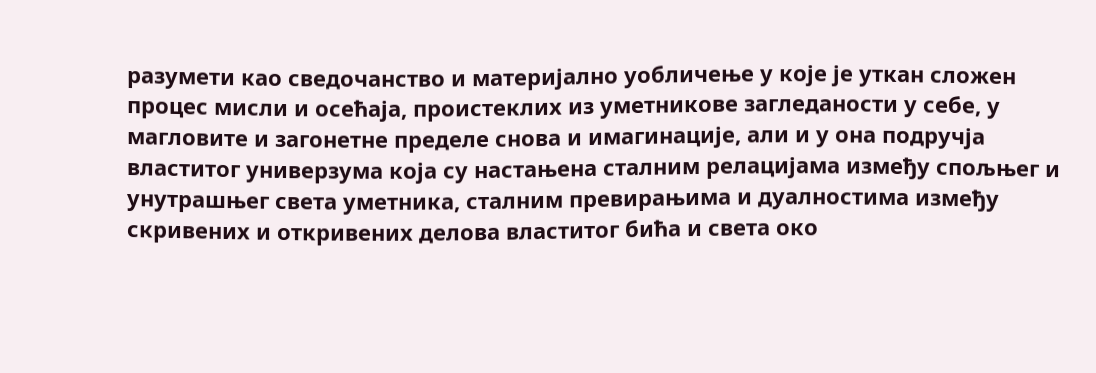разумети као сведочанство и материјално уобличење у које је уткан сложен процес мисли и осећаја, проистеклих из уметникове загледаности у себе, у магловите и загонетне пределе снова и имагинације, али и у она подручја властитог универзума која су настањена сталним релацијама између спољњег и унутрашњег света уметника, сталним превирањима и дуалностима између скривених и откривених делова властитог бића и света око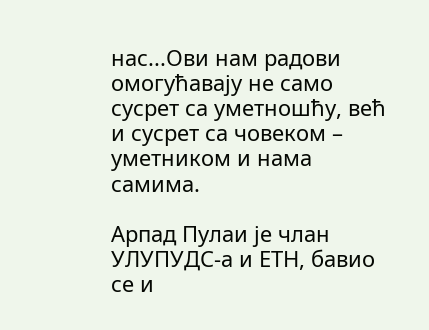нас...Ови нам радови омогућавају не само сусрет са уметношћу, већ и сусрет са човеком – уметником и нама самима.

Арпад Пулаи је члан УЛУПУДС-а и ЕТН, бавио се и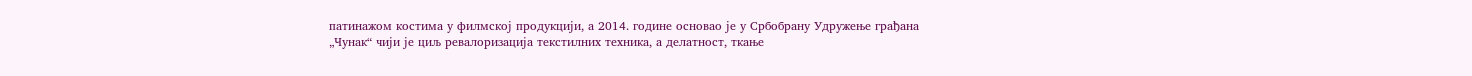патинажом костима у филмској продукцији, а 2014. године основао је у Србобрану Удружење грађана „Чунак“ чији је циљ ревалоризација текстилних техника, а делатност, ткање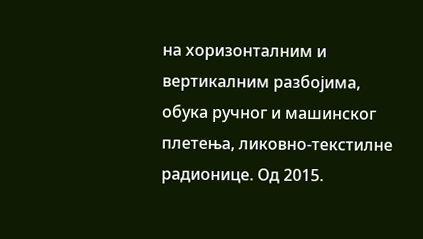на хоризонталним и вертикалним разбојима, обука ручног и машинског плетења, ликовно-текстилне радионице. Од 2015.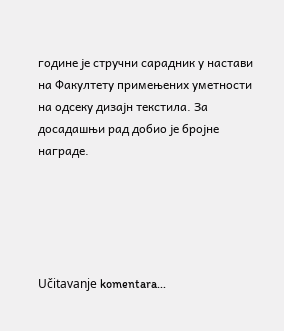године је стручни сарадник у настави на Факултету примењених уметности на одсеку дизајн текстила. За досадашњи рад добио је бројне награде.





Učitavanje komentara...